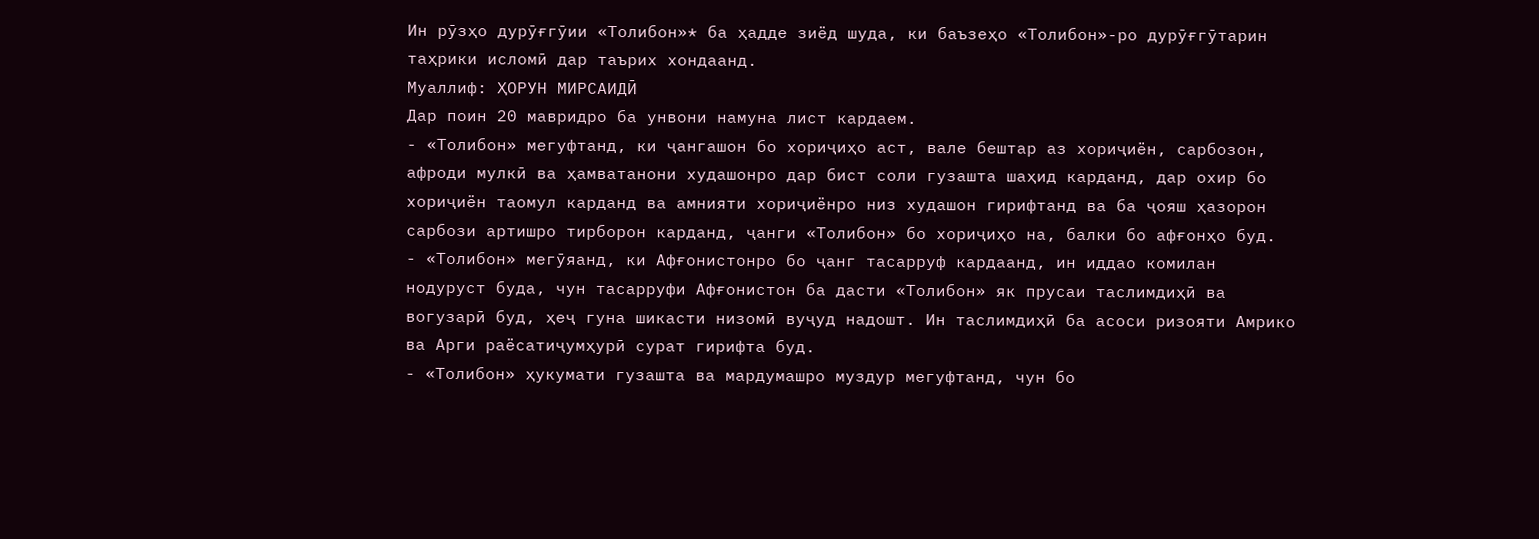Ин рӯзҳо дурӯғгӯии «Толибон»* ба ҳадде зиёд шуда, ки баъзеҳо «Толибон»-ро дурӯғгӯтарин таҳрики исломӣ дар таърих хондаанд.
Муаллиф: ҲОРУН МИРСАИДӢ
Дар поин 20 мавридро ба унвони намуна лист кардаем.
- «Толибон» мегуфтанд, ки ҷангашон бо хориҷиҳо аст, вале бештар аз хориҷиён, сарбозон, афроди мулкӣ ва ҳамватанони худашонро дар бист соли гузашта шаҳид карданд, дар охир бо хориҷиён таомул карданд ва амнияти хориҷиёнро низ худашон гирифтанд ва ба ҷояш ҳазорон сарбози артишро тирборон карданд, ҷанги «Толибон» бо хориҷиҳо на, балки бо афғонҳо буд.
- «Толибон» мегӯяанд, ки Афғонистонро бо ҷанг тасарруф кардаанд, ин иддао комилан нодуруст буда, чун тасарруфи Афғонистон ба дасти «Толибон» як прусаи таслимдиҳӣ ва вогузарӣ буд, ҳеҷ гуна шикасти низомӣ вуҷуд надошт. Ин таслимдиҳӣ ба асоси ризояти Амрико ва Арги раёсатиҷумҳурӣ сурат гирифта буд.
- «Толибон» ҳукумати гузашта ва мардумашро муздур мегуфтанд, чун бо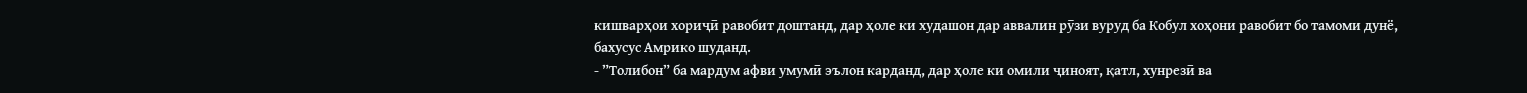кишварҳои хориҷӣ равобит доштанд, дар ҳоле ки худашон дар аввалин рӯзи вуруд ба Кобул хоҳони равобит бо тамоми дунё, бахусус Амрико шуданд.
- ”Толибон” ба мардум афви умумӣ эълон карданд, дар ҳоле ки омили ҷиноят, қатл, хунрезӣ ва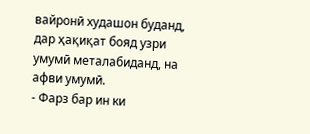вайронӣ худашон буданд, дар ҳақиқат бояд узри умумӣ металабиданд, на афви умумӣ.
- Фарз бар ин ки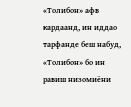«Толибон» афв кардаанд, ин иддао тарфанде беш набуд, «Толибон» бо ин равиш низомиёни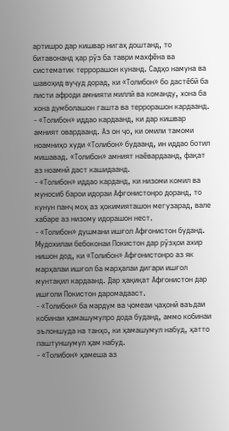артишро дар кишвар нигаҳ доштанд, то битавонанд ҳар рӯз ба таври махфёна ва систематик террорашон кунанд. Садҳо намуна ва шавоҳид вуҷуд дорад, ки «Толибон» бо дастёбӣ ба листи афроди амнияти миллӣ ва команду, хона ба хона думболашон гашта ва террорашон кардаанд.
- «Толибон» иддао кардаанд, ки дар кишвар амният овардаанд. Аз он ҷо, ки омили тамоми ноамниҳо худи «Толибон» будаанд, ин иддао ботил мишавад. «Толибон» амният наёвардаанд, фақат аз ноамнӣ даст кашидаанд.
- «Толибон» иддао карданд, ки низоми комил ва муносиб барои идораи Афғонистонро доранд, то кунун панҷ моҳ аз ҳокимияташон мегузарад, вале хабаре аз низому идорашон нест.
- «Толибон» душмани ишғол Афғонистон буданд. Мудохилаи бебоконаи Покистон дар рӯзҳои ахир нишон дод, ки «Толибон» Афғонистонро аз як марҳалаи ишғол ба марҳалаи дигари ишғол мунтақил кардаанд. Дар ҳақиқат Афғонистон дар ишғоли Покистон даромадааст.
- «Толибон» ба мардум ва ҷомеаи ҷаҳонӣ ваъдаи кобинаи ҳамашумулро дода буданд, аммо кобинаи эълоншуда на танҳо, ки ҳамашумул набуд, ҳатто паштуншумул ҳам набуд.
- «Толибон» ҳамеша аз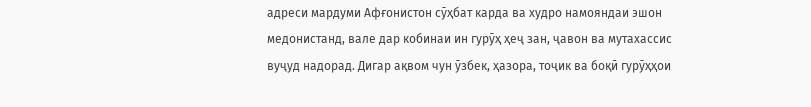адреси мардуми Афғонистон сӯҳбат карда ва худро намояндаи эшон медонистанд, вале дар кобинаи ин гурӯҳ ҳеҷ зан, ҷавон ва мутахассис вуҷуд надорад. Дигар ақвом чун ӯзбек, ҳазора, тоҷик ва боқӣ гурӯҳҳои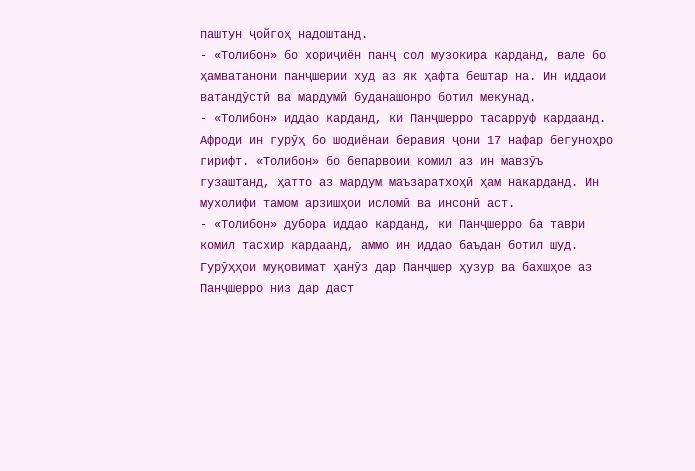паштун ҷойгоҳ надоштанд.
- «Толибон» бо хориҷиён панҷ сол музокира карданд, вале бо ҳамватанони панҷшерии худ аз як ҳафта бештар на. Ин иддаои ватандӯстӣ ва мардумӣ буданашонро ботил мекунад.
- «Толибон» иддао карданд, ки Панҷшерро тасарруф кардаанд. Афроди ин гурӯҳ бо шодиёнаи беравия ҷони 17 нафар бегуноҳро гирифт. «Толибон» бо бепарвоии комил аз ин мавзӯъ гузаштанд, ҳатто аз мардум маъзаратхоҳӣ ҳам накарданд. Ин мухолифи тамом арзишҳои исломӣ ва инсонӣ аст.
- «Толибон» дубора иддао карданд, ки Панҷшерро ба таври комил тасхир кардаанд, аммо ин иддао баъдан ботил шуд. Гурӯҳҳои муқовимат ҳанӯз дар Панҷшер ҳузур ва бахшҳое аз Панҷшерро низ дар даст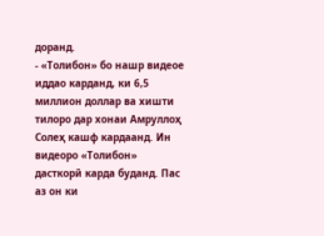доранд.
- «Толибон» бо нашр видеое иддао карданд, ки 6,5 миллион доллар ва хишти тилоро дар хонаи Амруллоҳ Солеҳ кашф кардаанд. Ин видеоро «Толибон» дасткорӣ карда буданд. Пас аз он ки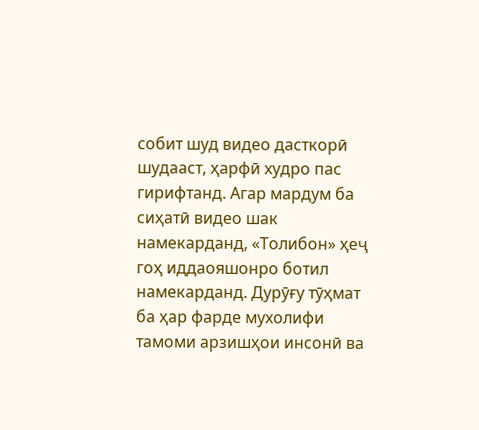собит шуд видео дасткорӣ шудааст, ҳарфӣ худро пас гирифтанд. Агар мардум ба сиҳатӣ видео шак намекарданд, «Толибон» ҳеҷ гоҳ иддаояшонро ботил намекарданд. Дурӯғу тӯҳмат ба ҳар фарде мухолифи тамоми арзишҳои инсонӣ ва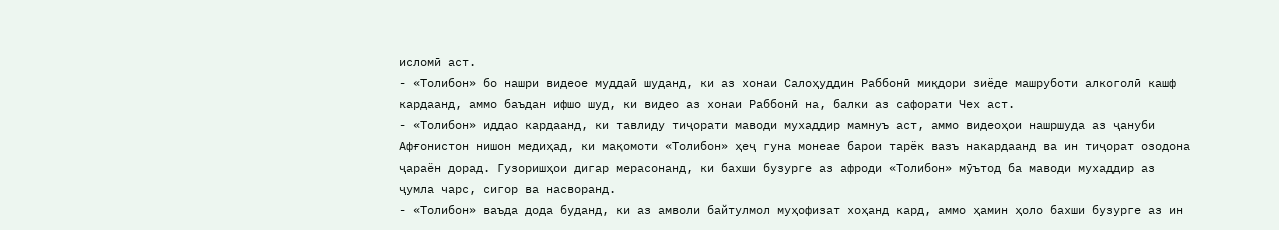исломӣ аст.
- «Толибон» бо нашри видеое муддаӣ шуданд, ки аз хонаи Салоҳуддин Раббонӣ миқдори зиёде машруботи алкоголӣ кашф кардаанд, аммо баъдан ифшо шуд, ки видео аз хонаи Раббонӣ на, балки аз сафорати Чех аст.
- «Толибон» иддао кардаанд, ки тавлиду тиҷорати маводи мухаддир мамнуъ аст, аммо видеоҳои нашршуда аз ҷануби Афғонистон нишон медиҳад, ки мақомоти «Толибон» ҳеҷ гуна монеае барои тарёк вазъ накардаанд ва ин тиҷорат озодона ҷараён дорад. Гузоришҳои дигар мерасонанд, ки бахши бузурге аз афроди «Толибон» мӯътод ба маводи мухаддир аз ҷумла чарс, сигор ва насворанд.
- «Толибон» ваъда дода буданд, ки аз амволи байтулмол муҳофизат хоҳанд кард, аммо ҳамин ҳоло бахши бузурге аз ин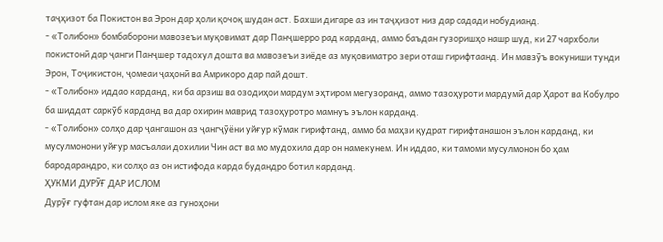таҷҳизот ба Покистон ва Эрон дар ҳоли қочоқ шудан аст. Бахши дигаре аз ин таҷҳизот низ дар садади нобудианд.
- «Толибон» бомбаборони мавозеъи муқовимат дар Панҷшерро рад карданд, аммо баъдан гузоришҳо нашр шуд, ки 27 чархболи покистонӣ дар ҷанги Панҷшер тадохул дошта ва мавозеъи зиёде аз муқовиматро зери оташ гирифтаанд. Ин мавзӯъ вокуниши тунди Эрон, Тоҷикистон, ҷомеаи ҷаҳонӣ ва Амрикоро дар пай дошт.
- «Толибон» иддао карданд, ки ба арзиш ва озодиҳои мардум эҳтиром мегузоранд, аммо тазоҳуроти мардумӣ дар Ҳарот ва Кобулро ба шиддат саркӯб карданд ва дар охирин маврид тазоҳуротро мамнуъ эълон карданд.
- «Толибон» солҳо дар ҷангашон аз ҷангҷӯёни уйғур кӯмак гирифтанд, аммо ба маҳзи қудрат гирифтанашон эълон карданд, ки мусулмонони уйғур масъалаи дохилии Чин аст ва мо мудохила дар он намекунем. Ин иддао, ки тамоми мусулмонон бо ҳам бародарандро, ки солҳо аз он истифода карда будандро ботил карданд.
ҲУКМИ ДУРӮҒ ДАР ИСЛОМ
Дурӯғ гуфтан дар ислом яке аз гуноҳони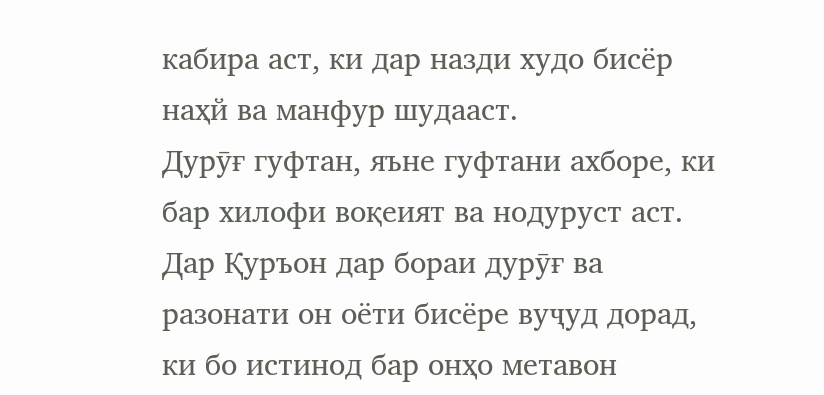кабира аст, ки дар назди худо бисёр наҳй ва манфур шудааст.
Дурӯғ гуфтан, яъне гуфтани ахборе, ки бар хилофи воқеият ва нодуруст аст.
Дар Қуръон дар бораи дурӯғ ва разонати он оёти бисёре вуҷуд дорад, ки бо истинод бар онҳо метавон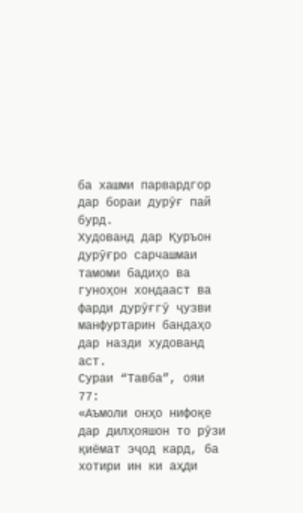ба хашми парвардгор дар бораи дурӯғ пай бурд.
Худованд дар Қуръон дурӯғро сарчашмаи тамоми бадиҳо ва гуноҳон хондааст ва фарди дурӯғгӯ ҷузви манфуртарин бандаҳо дар назди худованд аст.
Сураи “Тавба”, ояи 77:
«Аъмоли онҳо нифоқе дар дилҳояшон то рӯзи қиёмат эҷод кард, ба хотири ин ки аҳди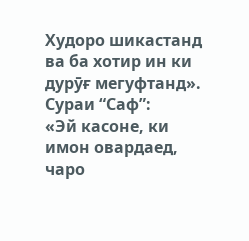Худоро шикастанд ва ба хотир ин ки дурӯғ мегуфтанд».
Сураи “Саф”:
«Эй касоне, ки имон овардаед, чаро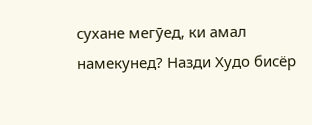сухане мегӯед, ки амал намекунед? Назди Худо бисёр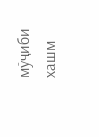мӯҷиби хашм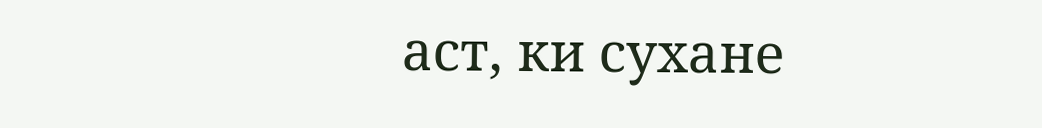аст, ки сухане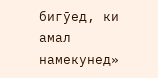бигӯед, ки амал намекунед»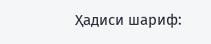Ҳадиси шариф: